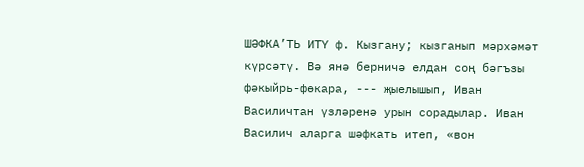ШӘФКА’ТЬ ИТҮ ф. Кызгану; кызганып мәрхәмәт күрсәтү. Вә янә берничә елдан соң бәгъзы фәкыйрь-фөкара, --- җыелышып, Иван Василичтан үзләренә урын сорадылар. Иван Василич аларга шәфкать итеп, «вон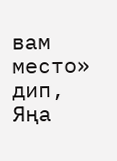вам место» дип, Яңа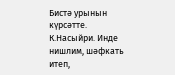Бистә урынын күрсәтте. К.Насыйри. Инде нишлим, шәфкать итеп,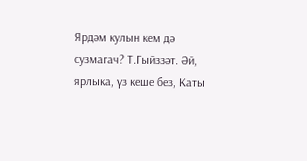Ярдәм кулын кем дә сузмагач? Т.Гыйззәт. Әй, ярлыка, үз кеше без, Каты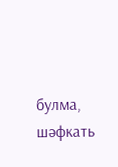булма, шәфкать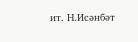ит. Н.Исәнбәт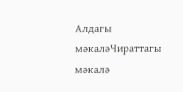Алдагы мәкаләЧираттагы мәкалә